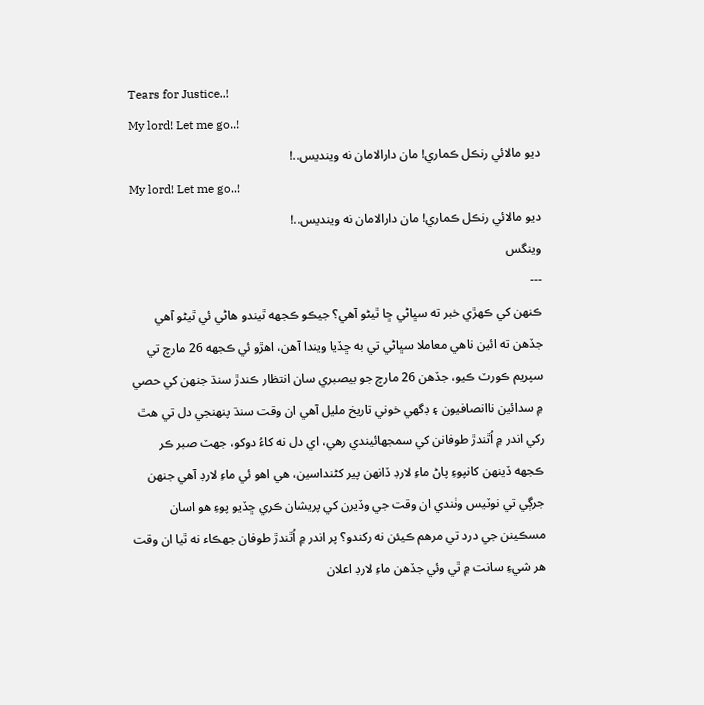Tears for Justice..!
My lord! Let me go..!
ديو مالائي رنڪل ڪماري! مان دارالامان نه وينديس..!
My lord! Let me go..!
ديو مالائي رنڪل ڪماري! مان دارالامان نه وينديس..!
وينگس
---
ڪنهن کي ڪهڙي خبر ته سڀاڻي ڇا ٿيڻو آهي؟ جيڪو ڪجهه ٿيندو هاڻي ئي ٿيڻو آهي جڏهن ته ائين ناهي معاملا سڀاڻي تي به ڇڏيا ويندا آهن، اهڙو ئي ڪجهه 26 مارچ تي سپريم ڪورٽ ڪيو، جڏهن 26 مارچ جو بيصبري سان انتظار ڪندڙ سنڌ جنهن کي حصي ۾ سدائين ناانصافيون ۽ ڊگهي خوني تاريخ مليل آهي ان وقت سنڌ پنهنجي دل تي هٿ رکي اندر ۾ اُٿندڙ طوفانن کي سمجهائيندي رهي، اي دل نه کاءُ دوکو، جهٽ صبر ڪر ڪجهه ڏينهن کانپوءِ پاڻ ماءِ لارڊ ڏانهن پير کڻنداسين، هي اهو ئي ماءِ لارڊ آهي جنهن جرڳي تي نوٽيس وٺندي ان وقت جي وڏيرن کي پريشان ڪري ڇڏيو پوءِ هو اسان مسڪينن جي درد تي مرهم ڪيئن نه رکندو؟ پر اندر ۾ اُٿندڙ طوفان جهڪاء نه ٿيا ان وقت هر شيءِ سانت ۾ ٿي وئي جڏهن ماءِ لارڊ اعلان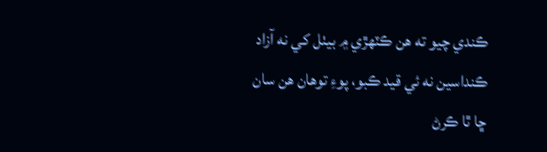ڪندي چيو ته هن ڪٽهڙي ۾ بيٺل کي نه آزاد ڪنداسين نه ئي قيد ڪبو، پوءِ توهان هن سان ڇا ٿا ڪرڻ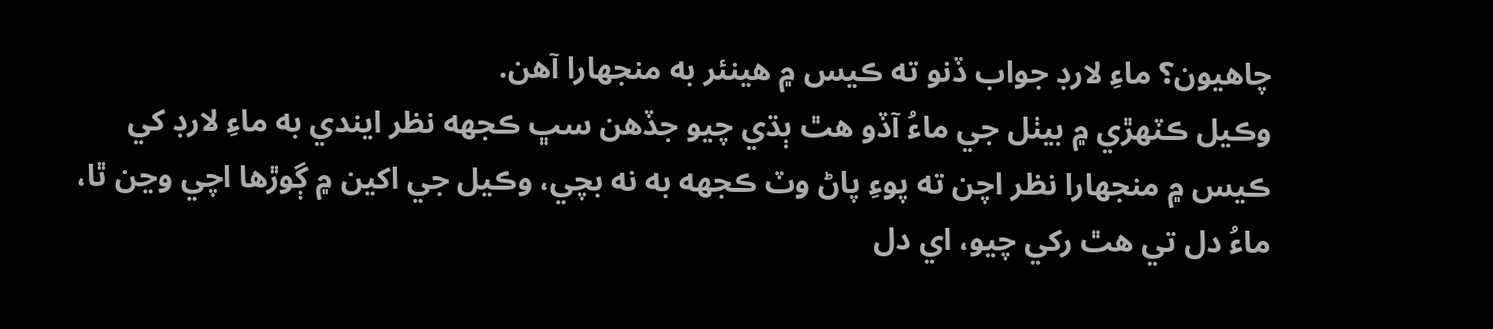چاهيون؟ ماءِ لارڊ جواب ڏنو ته ڪيس ۾ هينئر به منجهارا آهن.
وڪيل ڪٽهڙي ۾ بيٺل جي ماءُ آڏو هٿ ٻڌي چيو جڏهن سڀ ڪجهه نظر ايندي به ماءِ لارڊ کي ڪيس ۾ منجهارا نظر اچن ته پوءِ پاڻ وٽ ڪجهه به نه بچي، وڪيل جي اکين ۾ ڳوڙها اچي وڃن ٿا، ماءُ دل تي هٿ رکي چيو، اي دل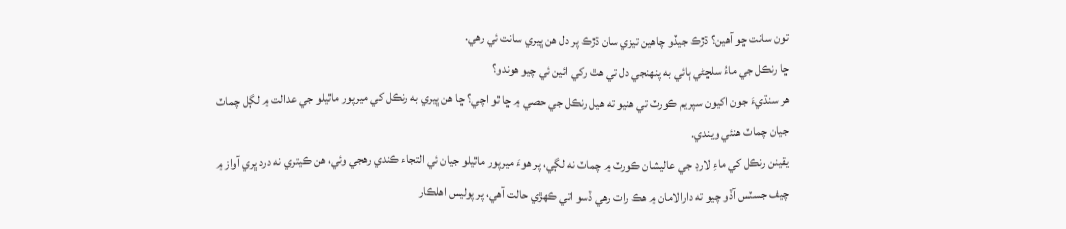تون سانت ڇو آهين؟ ڌڙڪ جيڏو چاهين تيزي سان ڌڙڪ پر دل هن ڀيري سانت ئي رهي.
ڇا رنڪل جي ماءُ سلڇڻي ٻائي به پنهنجي دل تي هٿ رکي ائين ئي چيو هوندو؟
هر سنڌيءَ جون اکيون سپريم ڪورٽ تي هنيو ته هيل رنڪل جي حصي ۾ ڇا ٿو اچي؟ ڇا هن ڀيري به رنڪل کي ميرپور ماٿيلو جي عدالت ۾ لڳل چماٽ جيان چماٽ هنئي ويندي.
يقينن رنڪل کي ماءِ لارڊ جي عاليشان ڪورٽ ۾ چماٽ نه لڳي، پر هوءَ ميرپور ماٿيلو جيان ئي التجاء ڪندي رهجي وئي، هن ڪيتري نه درد ڀري آواز ۾ چيف جسٽس آڏو چيو ته دارالامان ۾ هڪ رات رهي ڏسو اتي ڪهڙي حالت آهي، پر پوليس اهلڪار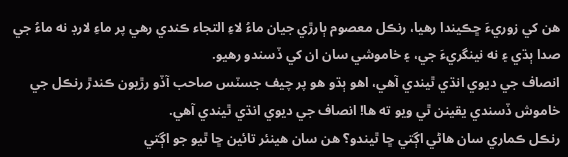هن کي زوريءَ ڇڪيندا رهيا، رنڪل معصوم ٻارڙي جيان ماءُ لاءِ التجاء ڪندي رهي پر ماءِ لارڊ نه ماءُ جي صدا ٻڌي ۽ نه نينگريءَ جي، ۽ خاموشي سان ان کي ڏسندو رهيو.
انصاف جي ديوي انڌي ٿيندي آهي، اهو ٻڌو هو پر چيف جسٽس صاحب آڏو رڙيون ڪندڙ رنڪل جي خاموش ڏسندي يقينن ٿي ويو ته ها! انصاف جي ديوي انڌي ٿيندي آهي.
رنڪل ڪماري سان هاڻي اڳتي ڇا ٿيندو؟ هن سان هينئر تائين ڇا ٿيو جو اڳتي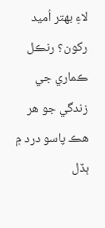لاءِ بهتر اُميد رکون؟ رنڪل ڪماري جي زندگي جو هر هڪ پاسو درد ۾ ٻڏل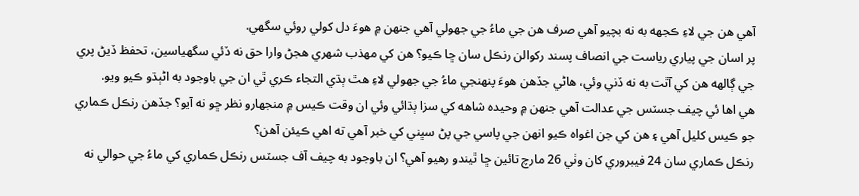آهي هن جي لاءِ ڪجهه به نه بچيو آهي صرف هن جي ماءُ جي جهولي آهي جنهن ۾ هوءَ دل کولي روئي سگهي.
پر اسان جي پياري رياست جي انصاف پسند رکوالن رنڪل سان ڇا ڪيو؟ هن کي مهذب شهري هجڻ وارا حق نه ڏئي سگهياسين، تحفظ ڏيڻ پري جي ڳالهه هن کي آٿت به نه ڏني وئي، هاڻي جڏهن هوءَ پنهنجي ماءُ جي جهولي لاءِ هٿ ٻڌي التجاء ڪري ٿي ان جي باوجود به اڻٻڌو ڪيو ويو.
هي اها ئي چيف جسٽس جي عدالت آهي جنهن ۾ وحيده شاهه کي سزا ٻڌائي وئي ان وقت ڪيس ۾ منجهارو نظر ڇو نه آيو؟ جڏهن رنڪل ڪماري جو ڪيس کليل آهي ۽ هن کي جن اغواه ڪيو انهن جي پاسي جي پڻ سڀني کي خبر آهي ته اهي ڪيئن آهن؟
رنڪل ڪماري سان 24 فيبروري کان وٺي 26 مارچ تائين ڇا ٿيندو رهيو آهي؟ ان باوجود به چيف آف جسٽس رنڪل ڪماري کي ماءُ جي حوالي نه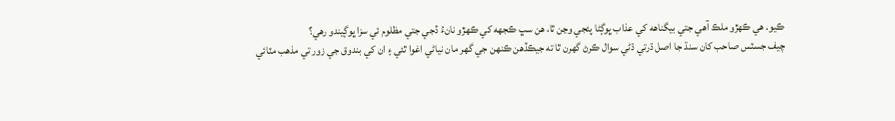ڪيو. هي ڪهڙو ملڪ آهي جتي بيگناهه کي عذاب ڀوڳڻا پئجي وڃن ٿا، هن سڀ ڪجهه کي ڪهڙو نانءُ ڏجي جتي مظلوم ئي سزا ڀوڳيندو رهي؟
چيف جسٽس صاحب کان سنڌ جا اصل ڌرتي ڌڻي سوال ڪرڻ گهرن ٿا ته جيڪڏهن ڪنهن جي گهر مان نياڻي اغوا ٿئي ۽ ان کي بندوق جي زور تي مذهب مٽائي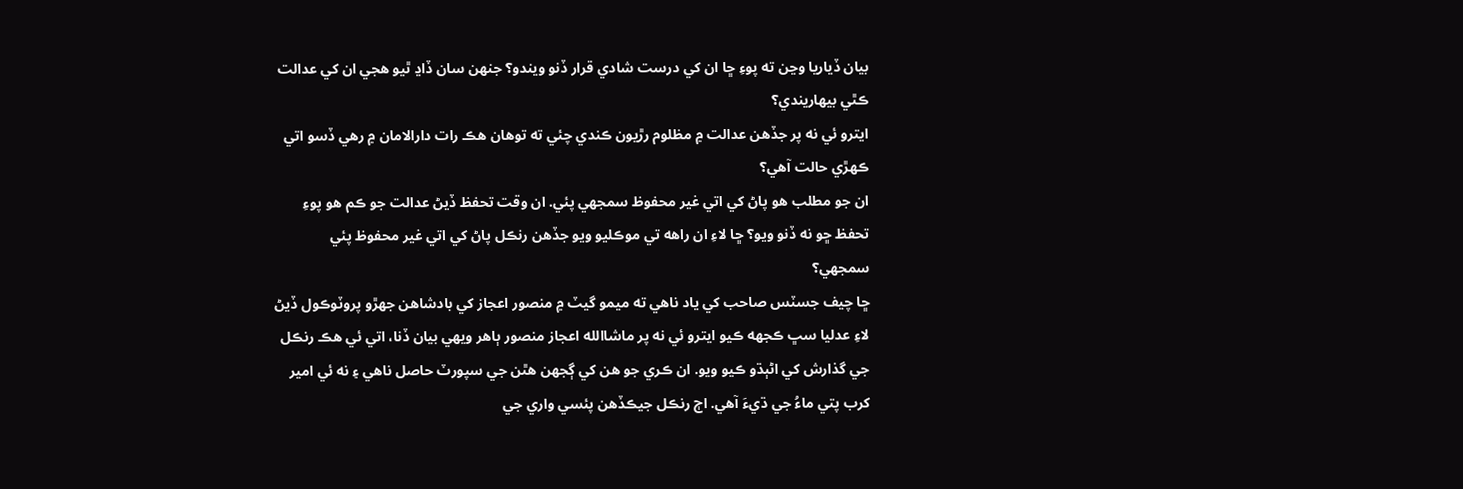بيان ڏياريا وڃن ته پوءِ ڇا ان کي درست شادي قرار ڏنو ويندو؟ جنهن سان ڏاڍ ٿيو هجي ان کي عدالت ڪٿي بيهاريندي؟
ايترو ئي نه پر جڏهن عدالت ۾ مظلوم رڙيون ڪندي چئي ته توهان هڪ رات دارالامان ۾ رهي ڏسو اتي ڪهڙي حالت آهي؟
ان جو مطلب هو پاڻ کي اتي غير محفوظ سمجهي پئي. ان وقت تحفظ ڏيڻ عدالت جو ڪم هو پوءِ تحفظ ڇو نه ڏنو ويو؟ ڇا لاءِ ان راهه تي موڪليو ويو جڏهن رنڪل پاڻ کي اتي غير محفوظ پئي سمجهي؟
ڇا چيف جسٽس صاحب کي ياد ناهي ته ميمو گيٽ ۾ منصور اعجاز کي بادشاهن جهڙو پروٽوڪول ڏيڻ لاءِ عدليا سڀ ڪجهه ڪيو ايترو ئي نه پر ماشاالله اعجاز منصور ٻاهر ويهي بيان ڏنا، اتي ئي هڪ رنڪل جي گذارش کي اڻٻڌو ڪيو ويو. ان ڪري جو هن کي ڳجهن هٿن جي سپورٽ حاصل ناهي ۽ نه ئي امير کرب پتي ماءُ جي ڌيءَ آهي. اڄ رنڪل جيڪڏهن پئسي واري جي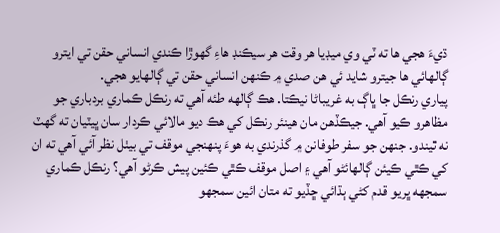ڌيءَ هجي ها ته ٽي وي ميڊيا هر وقت هر سيڪنڊ هاءِ گهوڙا ڪندي انساني حقن تي ايترو ڳالهائي ها جيترو شايد ئي هن صدي ۾ ڪنهن انساني حقن تي ڳالهايو هجي.
پياري رنڪل جا ڀاڳ به غريباڻا نيڪتا. هڪ ڳالهه طئه آهي ته رنڪل ڪماري بردباري جو مظاهرو ڪيو آهي. جيڪڏهن مان هينئر رنڪل کي هڪ ديو مالائي ڪردار سان ڀيٽيان ته گهٽ نه ٿيندو. جنهن جو سفر طوفانن ۾ گذرندي به هوءَ پنهنجي موقف تي بيٺل نظر آئي آهي ته ان کي ڪٿي ڪيئن ڳالهائڻو آهي ۽ اصل موقف ڪٿي ڪئين پيش ڪرڻو آهي؟ رنڪل ڪماري سمجهه ڀريو قدم کڻي ٻڌائي ڇڏيو ته متان ائين سمجهو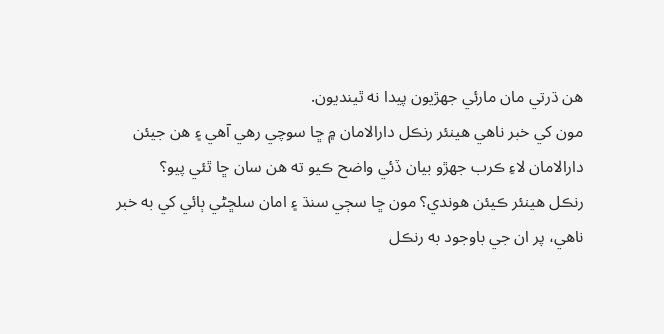هن ڌرتي مان مارئي جهڙيون پيدا نه ٿينديون.
مون کي خبر ناهي هينئر رنڪل دارالامان ۾ ڇا سوچي رهي آهي ۽ هن جيئن دارالامان لاءِ ڪرب جهڙو بيان ڏئي واضح ڪيو ته هن سان ڇا ٿئي پيو؟
رنڪل هينئر ڪيئن هوندي؟ مون ڇا سڄي سنڌ ۽ امان سلڇڻي ٻائي کي به خبر ناهي، پر ان جي باوجود به رنڪل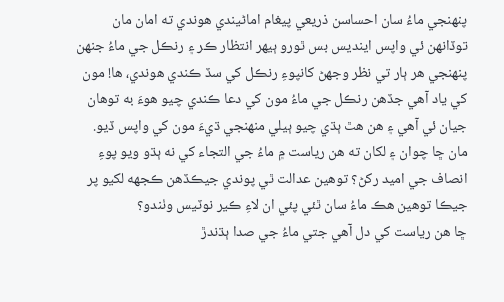پنهنجي ماءُ سان احساسن ذريعي پيغام اماڻيندي هوندي ته امان مان توڏانهن ئي واپس اينديس بس ٿورو ٻيهر انتظار ڪر ۽ رنڪل جي ماءُ جنهن پنهنجي هر ٻار تي نظر وجهڻ کانپوءِ رنڪل کي سڏ ڪندي هوندي، ها! مون کي ياد آهي جڏهن رنڪل جي ماءُ مون کي دعا ڪندي چيو هوءَ به توهان جيان ئي آهي ۽ هن هٿ ٻڌي چيو ٻيلي منهنجي ڌيءَ مون کي واپس ڏيو.
مان ڇا چوان ۽ لکان ته هن رياست ۾ ماءُ جي التجاء کي نه ٻڌو ويو پوءِ انصاف جي اميد رکڻ؟ توهين عدالت ٿي پوندي جيڪڏهن ڪجهه لکيو پر جيڪا توهين هڪ ماءُ سان ٿئي پئي ان لاءِ ڪير نوٽيس وٺندو؟
ڇا هن رياست کي دل آهي جتي ماءُ جي صدا ٻڌندڙ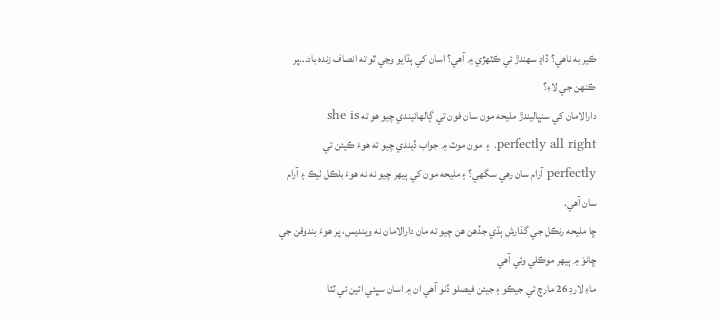ڪير به ناهي؟ ڏاڍ سهندڙ ئي ڪٽهڙي ۾ آهي؟ اسان کي ٻڌايو وڃي ٿو ته انصاف زنده باد...پر ڪنهن جي لاءِ؟
دارالامان کي سنڀاليندڙ مليحه مون سان فون تي ڳالهائيندي چيو هو ته she is perfectly all right. ۽ مون موٽ ۾ جواب ڏيندي چيو ته هوءَ ڪيئن تي perfectly آرام سان رهي سگهي؟ ۽ مليحه مون کي ٻيهر چيو نه نه هوءَ بلڪل ٺيڪ ۽ آرام سان آهي.
ڇا مليحه رنڪل جي گذارش ٻڌي جڏهن هن چيو ته مان دارالامان نه وينديس، پر هوءَ بندوقن جي ڇانوَ ۾ ٻيهر موڪلي وئي آهي
ماءِ لارڊ 26 مارچ تي جيڪو ۽ جيئن فيصلو ڏنو آهي ان ۾ اسان سڀئي ائين ئي ٽٽا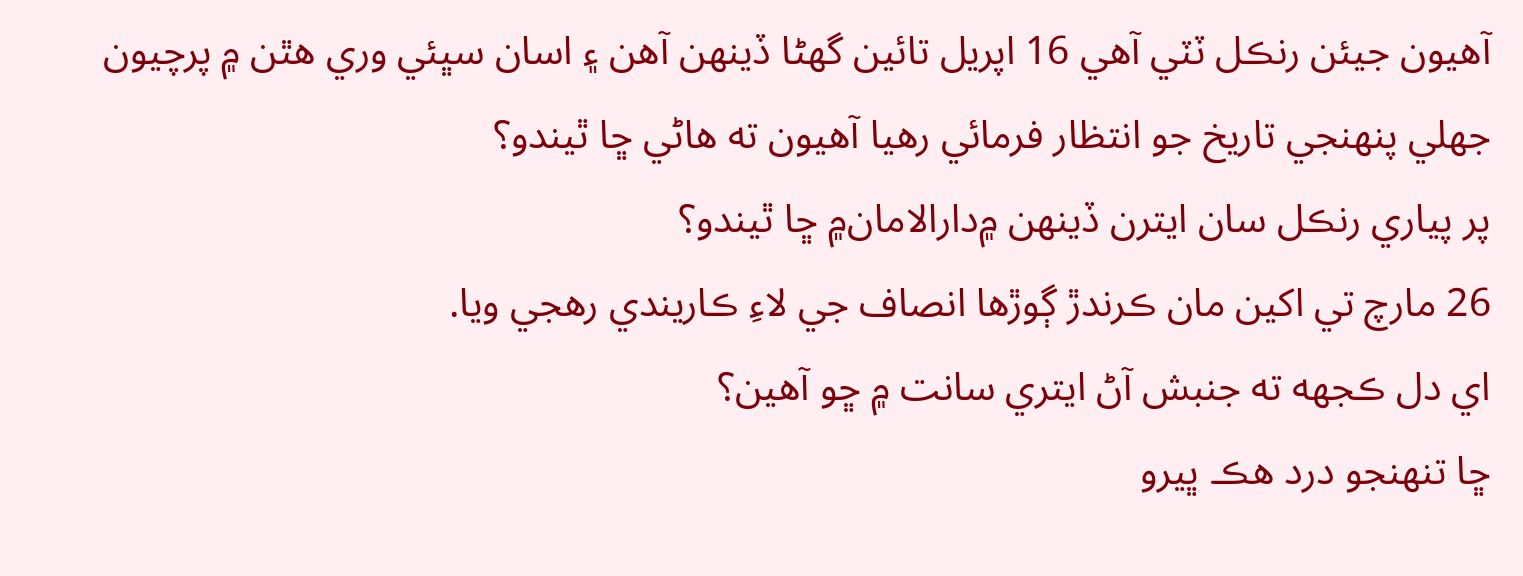آهيون جيئن رنڪل ٽٽي آهي 16 اپريل تائين گهڻا ڏينهن آهن ۽ اسان سڀئي وري هٿن ۾ پرچيون جهلي پنهنجي تاريخ جو انتظار فرمائي رهيا آهيون ته هاڻي ڇا ٿيندو؟
پر پياري رنڪل سان ايترن ڏينهن ۾دارالامان۾ ڇا ٿيندو؟
26 مارچ تي اکين مان ڪرندڙ ڳوڙها انصاف جي لاءِ ڪاريندي رهجي ويا.
اي دل ڪجهه ته جنبش آڻ ايتري سانت ۾ ڇو آهين؟
ڇا تنهنجو درد هڪ ڀيرو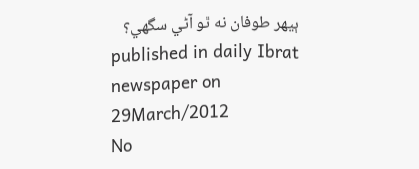ٻيهر طوفان نه ٿو آڻي سگهي؟
published in daily Ibrat newspaper on 29March/2012
No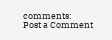comments:
Post a Comment